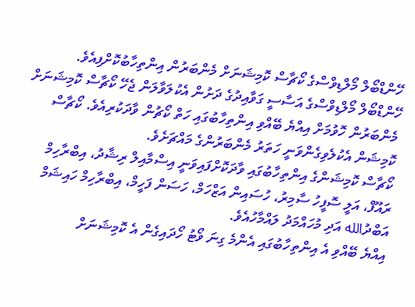ހޭންޑްބޯލް މޯލްޑިވްސްގެ ކޯޗާސް ކޮމިޝަނަށް މެންބަރުން އިންތިހާބުކޮށްފިއެވެ.
ހޭންޑްބޯލް މޯލްޑިވްސްގެ އަސާސީ ގަވާއިދުގެ ދަށުން އެކުލަވާލަން ޖެހޭ ކޯޗާސް ކޮމިޝަނަށް މެންބަރުން ހޮވުމަށް އިއްޔެ ބޭއްވި އިންތިހާބުގައި ހަތް ކޯޗުން ވާދަކުރިއެވެ. ކޯޗާސް ކޮމިޝަން އެކުލެވިގެންވަނީ ހަތަރު މެންބަރުންގެ މައްޗަށެވެ.
ކޯޗާސް ކޮމިޝަންގެ އިންތިހާބުގައި ވާދަކޮށްފައިވަނީ އިސްމާއިލް ރިޝާދު، އިބްރާހިމް ރައޫފް، އަލީ ސޮފީހު ސާމިރު، ހުސައިން އަޒްހަމް، ހަސަން ފަހީމް، އިބްރާހިމް ހައިޝަމް އަބްދުالله އަދި މުހައްމަދު ލައްމާހުއެވެ.
އިއްޔެ ބޭއްވި އެ އިންތިހާބުގައި އެންމެ ގިނަ ވޯޓު ހޯދައިގެން އެ ކޮމިޝަނަށް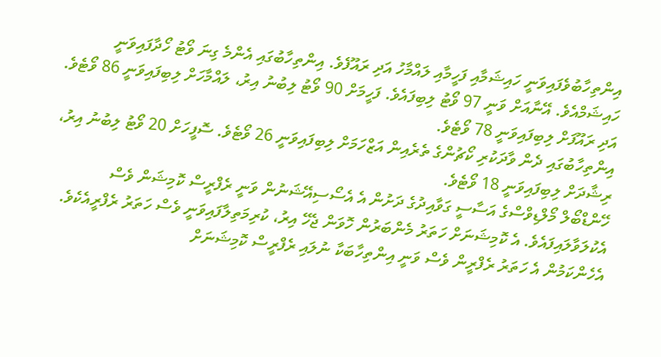އިންތިހާބުވެފައިވަނީ ހައިޝަމާއި ފަހީމާއި ލައްމާހު އަދި ރައޫފެވެ. އިންތިހާބުގައި އެންމެ ގިނަ ވޯޓު ހޯދާފައިވަނީ ހައިޝަމްއެވެ. އޭނާއަށް ވަނީ 97 ވޯޓު ލިބިފައެވެ. ފަހީމަށް 90 ވޯޓު ލިބުނު އިރު، ލައްމާހަށް ލިބިފައިވަނީ 86 ވޯޓެވެ. އަދި ރައޫފަށް ލިބިފައިވަނީ 78 ވޯޓެވެ.
އިންތިހާބުގައި ދެން ވާދަކުރި ކޯޗުންގެ ތެރެއިން އަޒްހަމަށް ލިބިފައިވަނީ 26 ވޯޓެވެ. ސޮފީހަށް 20 ވޯޓު ލިބުނު އިރު، ރިޝާދަށް ލިބިފައިވަނީ 18 ވޯޓެވެ.
ހޭންޑްބޯލް މޯލްޑިވްސްގެ އަސާސީ ގަވާއިދުގެ ދަށުން އެ އެސޯސިއޭޝަނުން ވަނީ ރެފްރީސް ކޮމިޝަން ވެސް އެކުލަވާލައިފައެވެ. އެ ކޮމިޝަނަށް ހަތަރު މެންބަރުން ހޮވަން ޖެހޭ އިރު، ކުރިމަތިލާފައިވަނީ ވެސް ހަތަރު ރެފްރީއެކެވެ. އެހެންކަމުން އެ ހަތަރު ރެފްރީން ވެސް ވަނީ އިންތިހާބަކާ ނުލައި ރެފްރީސް ކޮމިޝަނަށް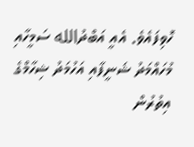ހޮވިފައެވެ. އެއީ އަބްދުالله ސަމީހާއި މުހައްމަދު ޝަނީފާއި އަހުމަދު ޝިހާމްގެ އިތުރުން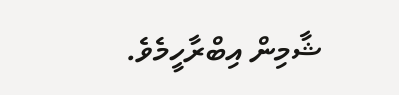ޝާމިން އިބްރާހީމެވެ.